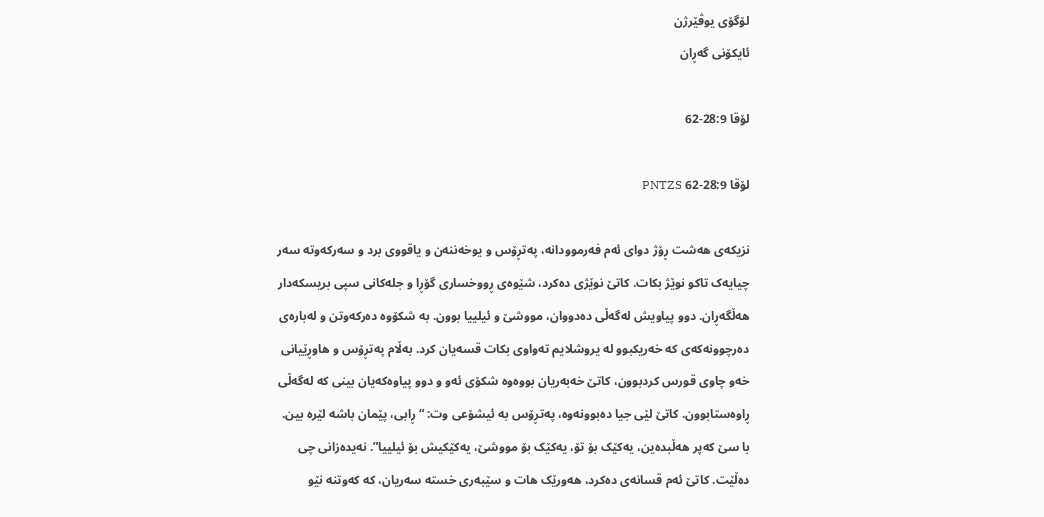لۆگۆی یوڤێرژن
ئایکۆنی گەڕان

لۆقا 28:9-62

لۆقا 28:9-62 PNTZS

نزیكه‌ی هه‌شت ڕۆژ دوای ئه‌م فه‌رموودانه‌، په‌تڕۆس و یوخه‌ننه‌ن و یاقووی برد و سه‌ركه‌وته‌ سه‌ر چیایه‌ک تاكو نوێژ بكات. كاتێ نوێژی ده‌كرد، شێوه‌ی ڕووخساری گۆڕا و جله‌كانی سپی بریسكه‌دار هه‌ڵگه‌ڕان. دوو پیاویش له‌گه‌ڵی ده‌دووان، مووشێ و ئیلییا بوون. به‌ شكۆوه‌ ده‌ركه‌وتن و له‌باره‌ی ده‌رچوونه‌كه‌ی كه‌ خه‌ریكبوو له‌ یروشلایم ته‌واوی بكات قسه‌یان كرد. به‌ڵام په‌تڕۆس و هاوڕێیانی خه‌و چاوی قورس كردبوون، كاتێ خه‌به‌ریان‌ بووه‌وه‌ شكۆی ئه‌و و دوو پیاوه‌كه‌یان بینی كه‌ له‌گه‌ڵی ڕاوه‌ستابوون. كاتێ لێی جیا ده‌بوونه‌وه‌، په‌تڕۆس به‌ ئیشۆعی وت: “ڕابی، پێمان باشه‌ لێره‌ بین. با سێ كه‌پر هه‌ڵبده‌ین، یه‌كێک بۆ تۆ، یه‌كێک بۆ مووشێ، یه‌كێكیش بۆ ئیلییا”. نه‌یده‌زانی چی ده‌ڵێت. كاتێ ئه‌م قسانه‌ی ده‌كرد، هه‌ورێک هات و سێبه‌ری خسته‌ سه‌ریان، كه‌ كه‌وتنه‌ نێو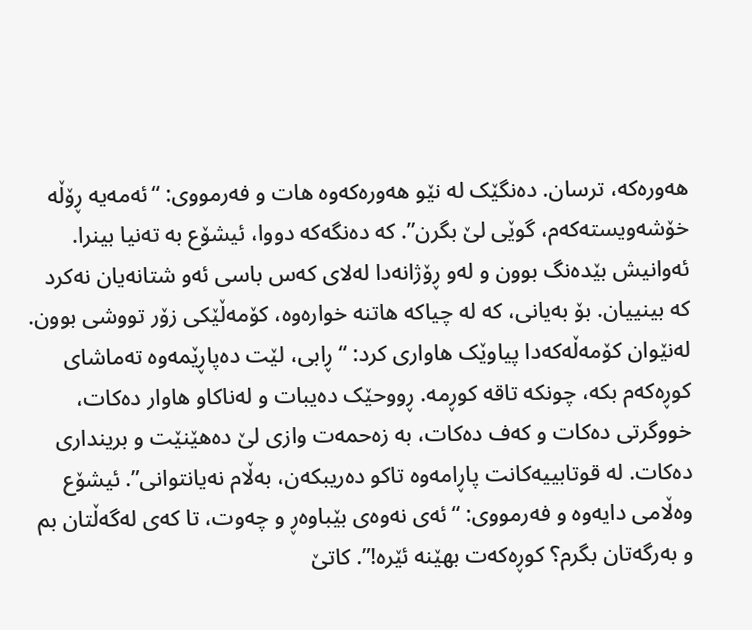هه‌وره‌كه‌، ترسان. ده‌نگێک له‌ نێو هه‌وره‌كه‌وه‌ هات و فه‌رمووی: “ئه‌مه‌یه‌ ڕۆڵه‌ خۆشه‌ویسته‌كه‌م، گوێی لێ بگرن”. كه‌ ده‌نگه‌كه‌ دووا، ئیشۆع به‌ ته‌نیا بینرا. ئه‌وانیش بێده‌نگ بوون و له‌و ڕۆژانه‌دا له‌لای كه‌س باسی ئه‌و شتانه‌یان نه‌كرد كه‌ بینییان. بۆ به‌یانی، كه‌ له‌ چیاكه‌ هاتنه‌ خواره‌وه‌، كۆمه‌ڵێكی زۆر تووشی بوون. له‌نێوان كۆمه‌ڵه‌كه‌دا پیاوێک هاواری كرد: “ڕابی، لێت ده‌پاڕێمه‌وه‌ ته‌ماشای كوڕه‌كه‌م بكه‌، چونكه‌ تاقه‌ كوڕمه‌. ڕووحێک ده‌یبات و له‌ناكاو هاوار ده‌كات، خووگرتی ده‌كات و كه‌ف ده‌كات، به‌ زه‌حمه‌ت وازی لێ ده‌هێنێت و برینداری ده‌كات. له‌ قوتابییه‌كانت پاڕامه‌وه‌ تاكو ده‌ریبكه‌ن، به‌ڵام نه‌یانتوانی”. ئیشۆع وه‌ڵامی دایه‌وه‌ و فه‌رمووی: “ئه‌ی نه‌وه‌ی بێباوه‌ڕ و چه‌وت، تا كه‌ی له‌گه‌ڵتان بم و به‌رگه‌تان بگرم؟ كوڕه‌كه‌ت بهێنه‌ ئێره‌!”. كاتێ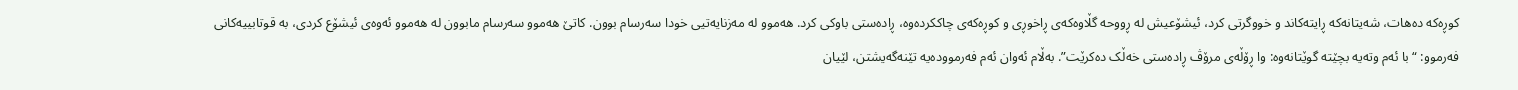كوڕه‌كه‌ ده‌هات، شه‌یتانه‌كه‌ ڕایته‌كاند و خووگرتی كرد، ئیشۆعیش له‌ ڕووحه‌ گڵاوه‌كه‌ی ڕاخوڕی و كوڕه‌كه‌ی چاككرده‌وه‌، ڕاده‌ستی باوكی كرد. هه‌موو له‌ مه‌زنایه‌تیی خودا سه‌رسام بوون. كاتێ هه‌موو سه‌رسام مابوون له‌ هه‌موو ئه‌وه‌ی ئیشۆع كردی، به‌ قوتابییه‌كانی فه‌رموو: “با ئه‌م وته‌یه‌ بچێته‌ گوێتانه‌وه‌: وا ڕۆڵه‌ی مرۆڤ ڕاده‌ستی خه‌ڵک ده‌كرێت”. به‌ڵام ئه‌وان ئه‌م فه‌رمووده‌یه‌ تێنه‌گه‌یشتن، لێیان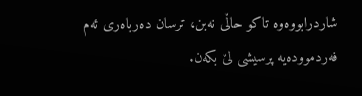شاردرابووه‌وه‌ تاكو حاڵی نه‌بن، ترسان ده‌رباه‌ری ئه‌م فه‌ردمووده‌یه‌ پرسیشی لێ بكه‌ن.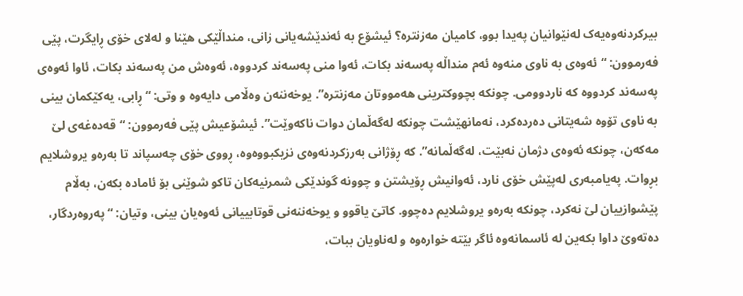بیركردنه‌وه‌یه‌ک له‌نێوانیان په‌یدا بوو، كامیان مه‌زنتره‌؟ ئیشۆع به‌ ئه‌ندێشه‌یانی زانی، منداڵێكی هێنا و له‌لای خۆی ڕایگرت، پێی فه‌رموون: “ئه‌وه‌ی به‌ ناوی منه‌وه‌ ئه‌م منداڵه‌ په‌سه‌ند بكات، ئه‌وا منی په‌سه‌ند كردووه‌، ئه‌وه‌ش من په‌سه‌ند بكات، ئاوا ئه‌وه‌ی په‌سه‌ند كردووه‌ كه‌ ناردوومی. چونكه‌ بچووكترینی هه‌مووتان مه‌زنتره‌”. یوخه‌ننه‌ن وه‌ڵامی دایه‌وه‌ و وتی: “ڕابی، یه‌كێكمان بینی به‌ ناوی تۆوه‌ شه‌یتانی ده‌رده‌كرد، نه‌مانهێشت چونكه‌ له‌گه‌ڵمان دوات ناكه‌وێت”. ئیشۆعیش پێی فه‌رموون: “قه‌ده‌غه‌ی لێ مه‌كه‌ن، چونكه‌ ئه‌وه‌ی دژمان نه‌بێت، له‌گه‌ڵمانه‌”. كه‌ ڕۆژانی به‌رزكردنه‌وه‌ی نزیكبووه‌وه‌، ڕووی خۆی چه‌سپاند تا به‌ره‌و یروشلایم بڕوات. په‌یامبه‌ری له‌پێش خۆی نارد، ئه‌وانیش ڕۆیشتن و چوونه‌ گوندێكی شمرنیه‌كان تاكو شوێنی بۆ ئاماده‌ بكه‌ن، به‌ڵام پێشوازییان لێ نه‌كرد، چونكه‌ به‌ره‌و یروشلایم ده‌چوو. كاتێ یاقوو و یوخه‌ننه‌نی قوتابییانی ئه‌وه‌یان بینی، وتیان: “په‌روه‌ردگار، ده‌ته‌وێ داوا بكه‌ین له‌ ئاسمانه‌وه‌ ئاگر بێته‌ خواره‌وه‌ و له‌ناویان ببات،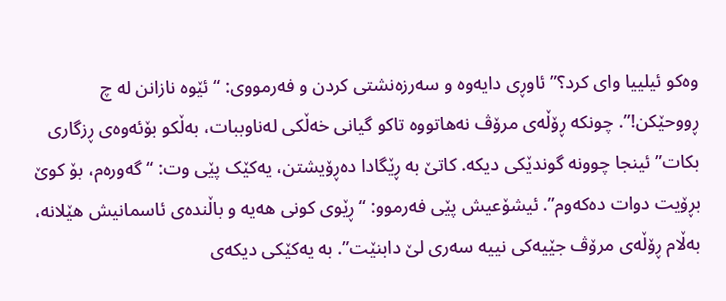وه‌كو ئیلییا وای كرد؟” ئاوڕی دایه‌وه‌ و سه‌رزه‌نشتی كردن و فه‌رمووی: “ئێوه‌ نازانن له‌ چ ڕووحێكن!”. چونكه‌ ڕۆڵه‌ی مرۆڤ نه‌هاتووه‌ تاكو گیانی خه‌ڵكی له‌ناوببات، به‌ڵكو بۆئه‌وه‌ی ڕزگاری بكات” ئینجا چوونه‌ گوندێكی دیكه‌. كاتێ به‌ ڕێگادا ده‌ڕۆیشتن، یه‌كێک پێی وت: “گه‌وره‌م، بۆ كوێ بڕۆیت دوات ده‌كه‌وم”. ئیشۆعیش پێی فه‌رموو: “ڕێوی كونی هه‌یه‌ و باڵنده‌ی ئاسمانیش هێلانه‌، به‌ڵام ڕۆڵه‌ی مرۆڤ جێیه‌كی نییه‌ سه‌ری لێ دابنێت”. به‌ یه‌كێكی دیكه‌ی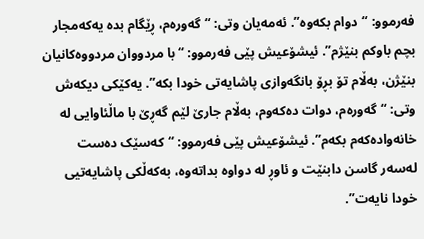فه‌رموو: “دوام بكه‌وه‌”. ئه‌مه‌یان وتی: “گه‌وره‌م، ڕێگام بده‌ یه‌كه‌مجار بچم باوكم بنێژم”. ئیشۆعیش پێی فه‌رموو: “با مردووان مردووه‌كانیان بنێژن، به‌ڵام تۆ بڕۆ بانگه‌وازی پاشایه‌تی خودا بكه‌”. یه‌كێكی دیكه‌ش وتی: “گه‌وره‌م، دوات ده‌كه‌وم، به‌ڵام جارێ لێم گه‌ڕێ با ماڵئاوایی له‌ خانه‌واده‌كه‌م بكه‌م”. ئیشۆعیش پێی فه‌رموو: “كه‌سێک ده‌ست له‌سه‌ر گاسن دابنێت و ئاوڕ له‌ دواوه‌ بداته‌وه‌، به‌كه‌ڵكی پاشایه‌تیی خودا نایه‌ت”.